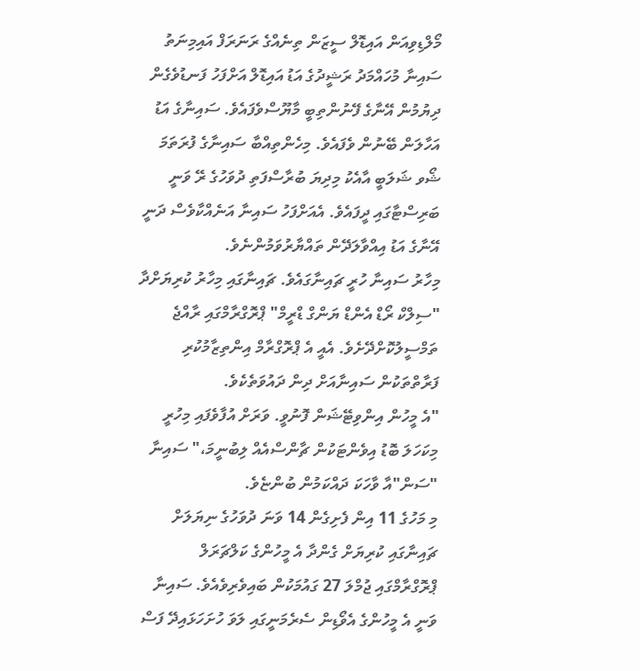މޯލްޑިވިއަން އައިޑޮލް ސީޒަން ތިނެއްގެ ރަނަރަފް އައިމިނަތު ސައިނާ މުހައްމަދު ރަޝީދުގެ އަޑު އައިޑޮލް އަށްފަހު ފަނޑުވެގެން ދިޔުމުން އޭނާގެ ފޭނުންތިބީ މާޔޫސްވެފައެވެ. ސައިނާގެ އަޑު އަހާލަން ބޭނުން ވެފައެވެ. މިހެންތިއްބާ ސައިނާގެ ފުރަތަމަ ޝޯވ ޝަލަބީ އާއެކު މިދިޔަ ބުރާސްފަތި ދުވަހުގެ ރޭ ވަނީ ބަރިސްޓާގައި ދީފައެވެ. އެއަށްފަހު ސައިނާ އަނެއްކާވެސް ދަނީ އޭނާގެ އަޑު އިއްވާލަދޭން ތައްޔާރުވަމުންނެވެ.
މިހާރު ސައިނާ ހުރީ ޗައިނާގައެވެ. ޗައިނާގައި މިހާރު ކުރިޔަށްދާ "ސިލްކް ރޯޑް އެންޑް ޔަންގް ޑްރީމް" ޕްރޮގްރާމްގައި ރާއްޖެ ތަމްސީލުކޮށްދޭށެވެ. އެއީ އެ ޕްރޮގްރާމް އިންތިޒާމުކުރި ފަރާތްތަކުން ސައިނާއަށް ދިން ދައުވަތެކެވެ.
"އެ މީހުން އިންވިޓޭޝަން ފޮނުވީ. ވަރަށް އުފާވެފައި މިހުރީ މިކަހަލަ ބޮޑު އިވެންޓަކުން ޗާންސްއެއް ލިބުނީމަ،" ސައިނާ "ސަން"އާ ވާހަކަ ދައްކަމުން ބުންޏެވެ.
މި މަހުގެ 11 އިން ފެށިގެން 14 ވަނަ ދުވަހުގެ ނިޔަލަށް ޗައިނާގައި ކުރިޔަށް ގެންދާ އެ މީހުންގެ ކަލްޗަރަލް ޕްރޮގްރާމްގައި ޖުމްލަ 27 ގައުމަކުން ބައިވެރިވެއެވެ. ސައިނާ ވަނީ އެ މީހުންގެ އެވޯޑިން ސެރެމަނީގައި ލަވަ ހުށަހަޅައިދޭ ފަސް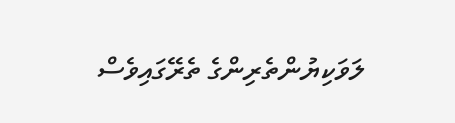ލަވަކިޔުންތެރިންގެ ތެރޭގައިވެސް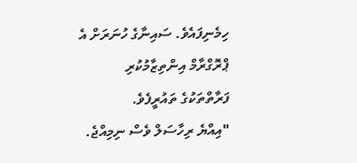ހިމެނިފައެވެ. ސައިނާގެ ހުނަރަށް އެ ޕްރޮގްރާމް އިންތިޒާމުކުރި ފަރާތްތަކުގެ ތައުރީފެވެ.
"އިއްޔެ ރިހާސަލް ވެސް ނިމިއްޖެ.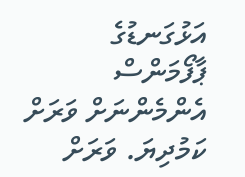އަޅުގަނޑުގެ ޕާފޯމަންސް އެންމެންނަށް ވަރަށް ކަމުދިޔަ. ވަރަށް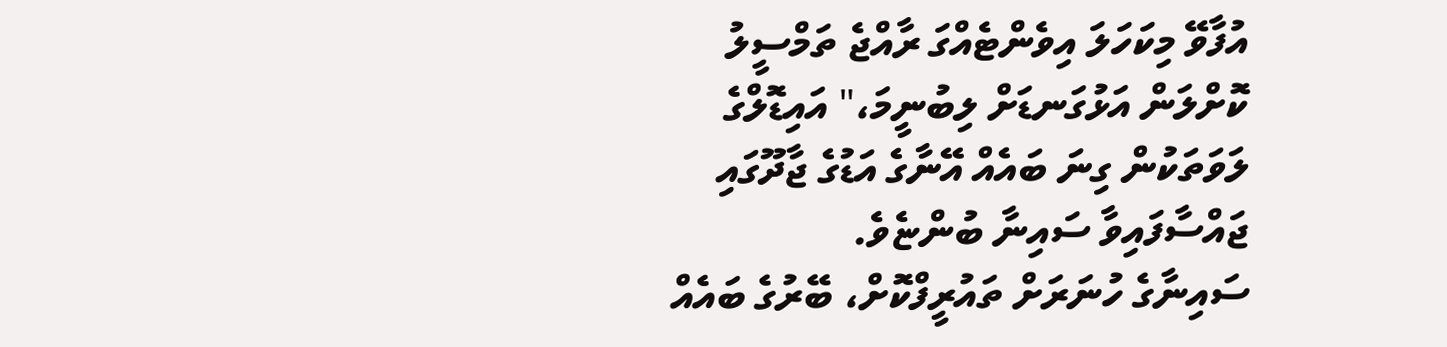އުފާވޭ މިކަހަލަ އިވެންޓެއްގަ ރާއްޖެ ތަމްސީލު ކޮށްލަން އަޅުގަނޑަށް ލިބުނީމަ،" އައިޑޮލްގެ ލަވަތަކުން ގިނަ ބައެއް އޭނާގެ އަޑުގެ ޖާދޫގައި ޖައްސާފައިވާ ސައިނާ ބުންޏެވެ.
ސައިނާގެ ހުނަރަށް ތައުރީފްކޮށް، ބޭރުގެ ބައެއް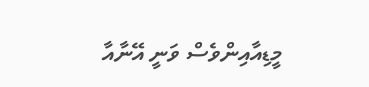މީޑިއާއިންވެސް ވަނީ އޭނާއާ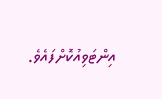އިންޓަވިއުކޮށްފައެވެ.